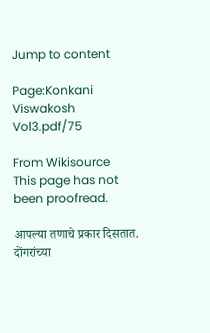Jump to content

Page:Konkani Viswakosh Vol3.pdf/75

From Wikisource
This page has not been proofread.

आपल्या तणाचे प्रकार दिसतात. दोंगरांच्या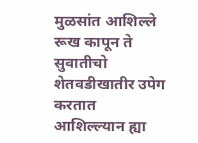मुळसांत आशिल्ले रूख कापून ते सुवातीचो शेतवडीखातीर उपेग करतात आशिल्ल्यान ह्या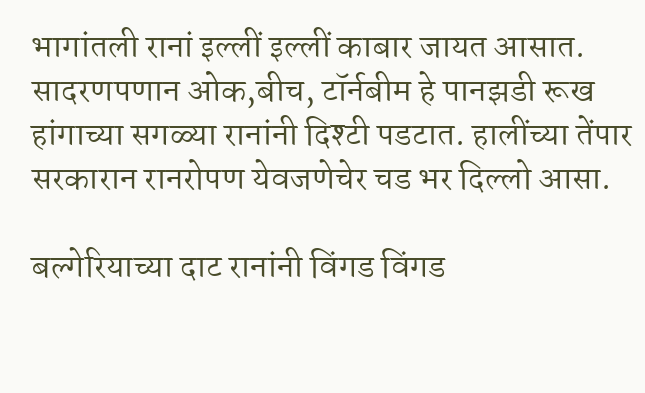भागांतली रानां इल्लीं इल्लीं काबार जायत आसात. सादरणपणान ओक,बीच, टॉर्नबीम हे पानझडी रूख हांगाच्या सगळ्या रानांनी दिश्टी पडटात. हालींच्या तेंपार सरकारान रानरोपण येवजणेचेर चड भर दिल्लो आसा.

बल्गेरियाच्या दाट रानांनी विंगड विंगड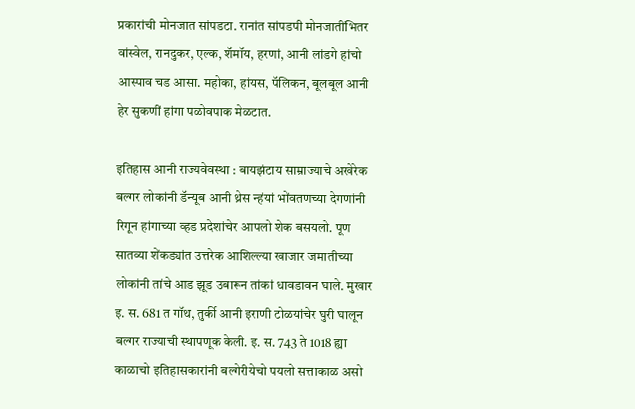प्रकारांची मोनजात सांपडटा. रानांत सांपडपी मोनजातींभितर वांस्वेल, रानदुकर, एल्क, शॅमॉय, हरणां, आनी लांडगे हांचो आस्पाव चड आसा. महोका, हांयस, पॅलिकन, बूलबूल आनी हेर सुकणीं हांगा पळोवपाक मेळटात.

इतिहास आनी राज्यवेवस्था : बायझंटाय साम्राज्याचे अखेरेक बल्गर लोकांनी डॅन्यूब आनी थ्रेस न्हंयां भोंवतणच्या देगणांनी रिगून हांगाच्या व्हड प्रदेशांचेर आपलो शेक बसयलो. पूण सातव्या शेंकड्यांत उत्तरेक आशिल्ल्या खाजार जमातीच्या लोकांनी तांचे आड झूड उबारून तांकां धावडावन घाले. मुखार इ. स. 681 त गॉथ, तुर्की आनी इराणी टोळयांचेर घुरी घालून बल्गर राज्याची स्थापणूक केली. इ. स. 743 ते 1018 ह्या काळाचो इतिहासकारांनी बल्गेरीयेचो पयलो सत्ताकाळ असो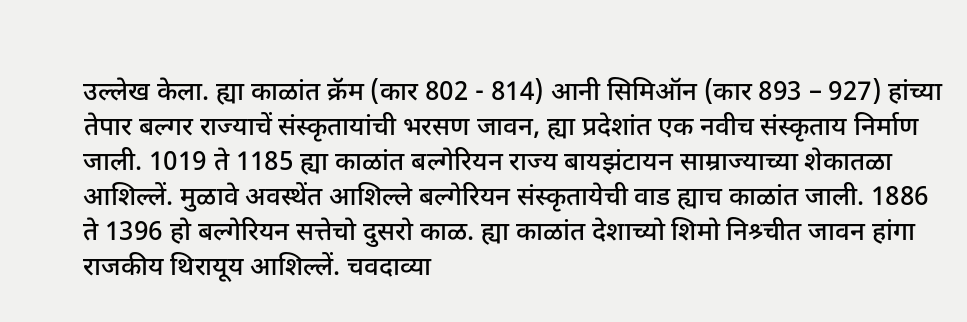उल्लेख केला. ह्या काळांत क्रॅम (कार 802 - 814) आनी सिमिऑन (कार 893 – 927) हांच्या तेपार बल्गर राज्याचें संस्कृतायांची भरसण जावन, ह्या प्रदेशांत एक नवीच संस्कृताय निर्माण जाली. 1019 ते 1185 ह्या काळांत बल्गेरियन राज्य बायझंटायन साम्राज्याच्या शेकातळा आशिल्लें. मुळावे अवस्थेंत आशिल्ले बल्गेरियन संस्कृतायेची वाड ह्याच काळांत जाली. 1886 ते 1396 हो बल्गेरियन सत्तेचो दुसरो काळ. ह्या काळांत देशाच्यो शिमो निश्र्चीत जावन हांगा राजकीय थिरायूय आशिल्लें. चवदाव्या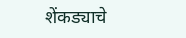शेंकड्याचे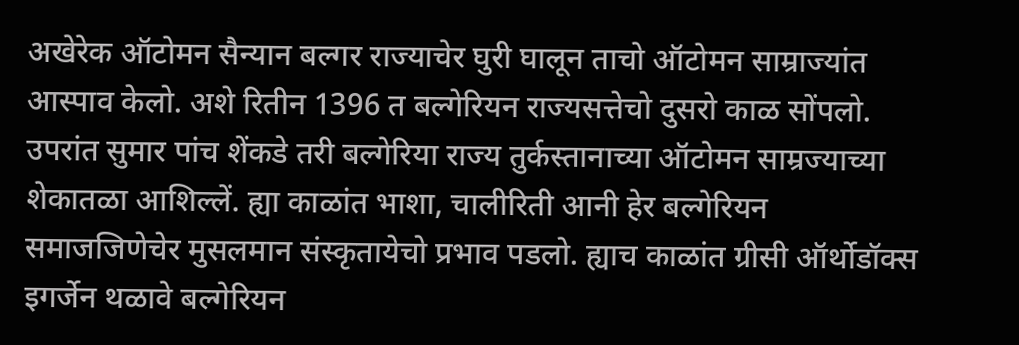अखेरेक ऑटोमन सैन्यान बल्गर राज्याचेर घुरी घालून ताचो ऑटोमन साम्राज्यांत आस्पाव केलो. अशे रितीन 1396 त बल्गेरियन राज्यसत्तेचो दुसरो काळ सोंपलो. उपरांत सुमार पांच शेंकडे तरी बल्गेरिया राज्य तुर्कस्तानाच्या ऑटोमन साम्रज्याच्या शेकातळा आशिल्लें. ह्या काळांत भाशा, चालीरिती आनी हेर बल्गेरियन समाजजिणेचेर मुसलमान संस्कृतायेचो प्रभाव पडलो. ह्याच काळांत ग्रीसी ऑर्थोडॉक्स इगर्जेन थळावे बल्गेरियन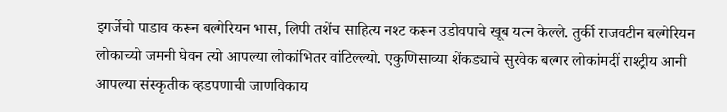इगर्जेचो पाडाव करून बल्गेरियन भास, लिपी तशेंच साहित्य नश्ट करून उडोवपाचे खूब यत्न केल्ले. तुर्की राजवटीन बल्गेरियन लोकाच्यो जमनी घेवन त्यो आपल्या लोकांभितर वांटिल्ल्यो. एकुणिसाव्या शेंकड्याचे सुरवेक बल्गर लोकांमदीं राश्ट्रीय आनी आपल्या संस्कृतीक व्हडपणाची जाणविकाय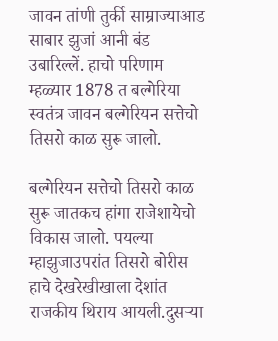जावन तांणी तुर्की साम्राज्याआड साबार झुजां आनी बंड उबारिल्लें. हाचो परिणाम म्हळ्यार 1878 त बल्गेरिया स्वतंत्र जावन बल्गेरियन सत्तेचो तिसरो काळ सुरू जालो.

बल्गेरियन सत्तेचो तिसरो काळ सुरू जातकच हांगा राजेशायेचो विकास जालो. पयल्या म्हाझुजाउपरांत तिसरो बोरीस हाचे देखरेखीखाला देशांत राजकीय थिराय आयली.दुसऱ्या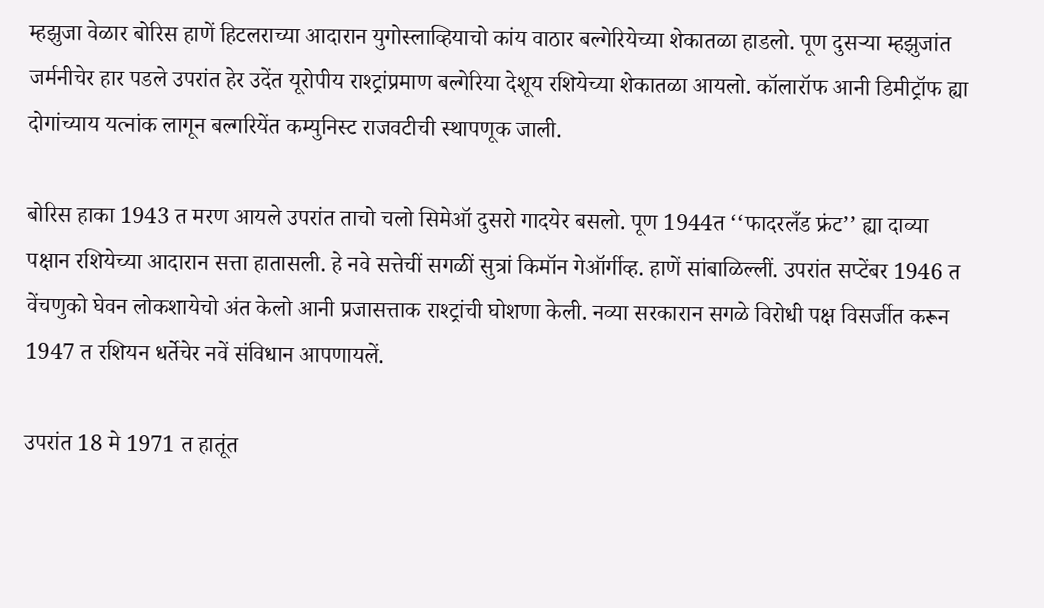म्हझुजा वेळार बोरिस हाणें हिटलराच्या आदारान युगोस्लाव्हियाचो कांय वाठार बल्गेरियेच्या शेकातळा हाडलो. पूण दुसऱ्या म्हझुजांत जर्मनीचेर हार पडले उपरांत हेर उदेंत यूरोपीय राश्ट्रांप्रमाण बल्गेरिया देशूय रशियेच्या शेकातळा आयलो. कॉलारॉफ आनी डिमीट्रॉफ ह्या दोगांच्याय यत्नांक लागून बल्गरियेंत कम्युनिस्ट राजवटीची स्थापणूक जाली.

बोरिस हाका 1943 त मरण आयले उपरांत ताचो चलो सिमेऑ दुसरो गादयेर बसलो. पूण 1944त ‘‘फादरलँड फ्रंट’’ ह्या दाव्या पक्षान रशियेच्या आदारान सत्ता हातासली. हे नवे सत्तेचीं सगळीं सुत्रां किमॉन गेऑर्गीव्ह. हाणें सांबाळिल्लीं. उपरांत सप्टेंबर 1946 त वेंचणुको घेवन लोकशायेचो अंत केलो आनी प्रजासत्ताक राश्ट्रांची घोशणा केली. नव्या सरकारान सगळे विरोधी पक्ष विसर्जीत करून 1947 त रशियन धर्तेचेर नवें संविधान आपणायलें.

उपरांत 18 मे 1971 त हातूंत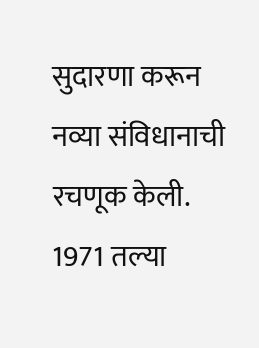सुदारणा करून नव्या संविधानाची रचणूक केली. 1971 तल्या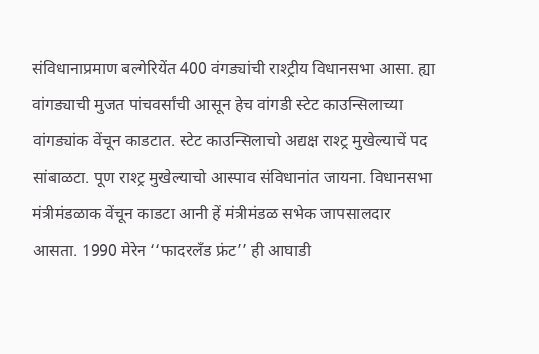संविधानाप्रमाण बल्गेरियेंत 400 वंगड्यांची राश्ट्रीय विधानसभा आसा. ह्या वांगड्याची मुजत पांचवर्सांची आसून हेच वांगडी स्टेट काउन्सिलाच्या वांगड्यांक वेंचून काडटात. स्टेट काउन्सिलाचो अद्यक्ष राश्ट्र मुखेल्याचें पद सांबाळटा. पूण राश्ट्र मुखेल्याचो आस्पाव संविधानांत जायना. विधानसभा मंत्रीमंडळाक वेंचून काडटा आनी हें मंत्रीमंडळ सभेक जापसालदार आसता. 1990 मेरेन ‘‘फादरलँड फ्रंट’’ ही आघाडी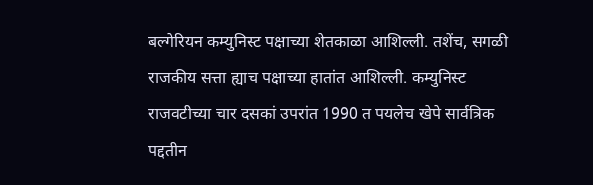बल्गेरियन कम्युनिस्ट पक्षाच्या शेतकाळा आशिल्ली. तशेंच, सगळी राजकीय सत्ता ह्याच पक्षाच्या हातांत आशिल्ली. कम्युनिस्ट राजवटीच्या चार दसकां उपरांत 1990 त पयलेच खेपे सार्वत्रिक पद्दतीन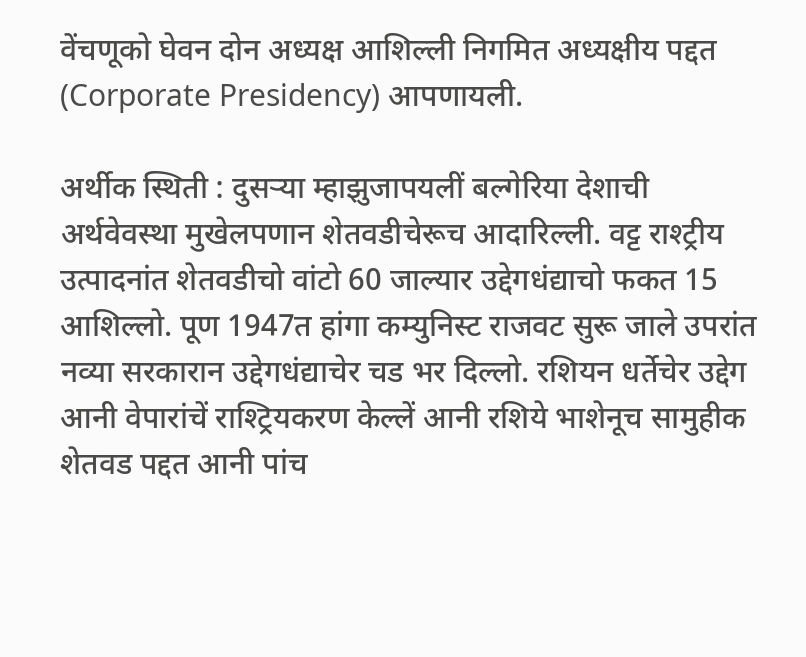वेंचणूको घेवन दोन अध्यक्ष आशिल्ली निगमित अध्यक्षीय पद्दत (Corporate Presidency) आपणायली.

अर्थीक स्थिती : दुसऱ्या म्हाझुजापयलीं बल्गेरिया देशाची अर्थवेवस्था मुखेलपणान शेतवडीचेरूच आदारिल्ली. वट्ट राश्ट्रीय उत्पादनांत शेतवडीचो वांटो 60 जाल्यार उद्देगधंद्याचो फकत 15 आशिल्लो. पूण 1947त हांगा कम्युनिस्ट राजवट सुरू जाले उपरांत नव्या सरकारान उद्देगधंद्याचेर चड भर दिल्लो. रशियन धर्तेचेर उद्देग आनी वेपारांचें राश्ट्रियकरण केल्लें आनी रशिये भाशेनूच सामुहीक शेतवड पद्दत आनी पांच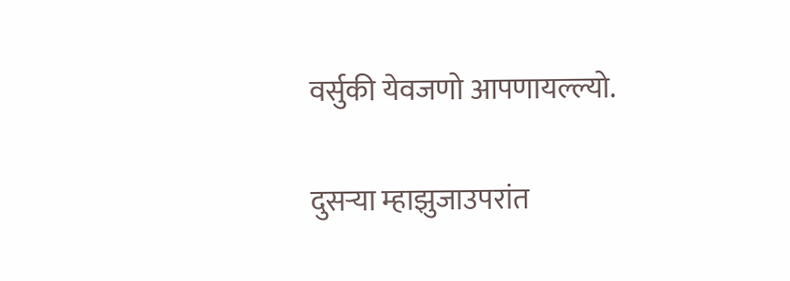वर्सुकी येवजणो आपणायल्ल्यो.

दुसऱ्या म्हाझुजाउपरांत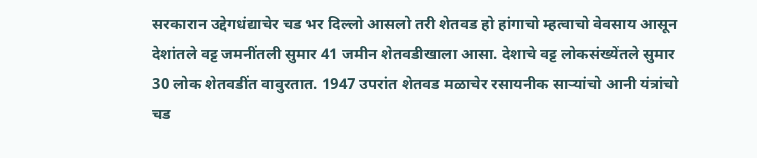सरकारान उद्देगधंद्याचेर चड भर दिल्लो आसलो तरी शेतवड हो हांगाचो म्हत्वाचो वेवसाय आसून देशांतले वट्ट जमनींतली सुमार 41 जमीन शेतवडीखाला आसा. देशाचे वट्ट लोकसंख्येंतले सुमार 30 लोक शेतवडींत वावुरतात. 1947 उपरांत शेतवड मळाचेर रसायनीक साऱ्यांचो आनी यंत्रांचो चड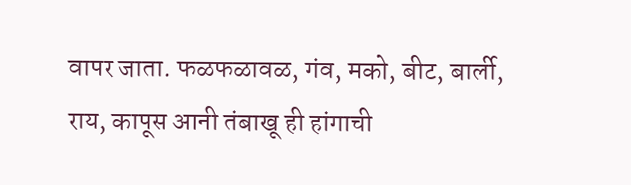वापर जाता. फळफळावळ, गंव, मको, बीट, बार्ली, राय, कापूस आनी तंबाखू ही हांगाची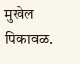मुखेल पिकावळ.